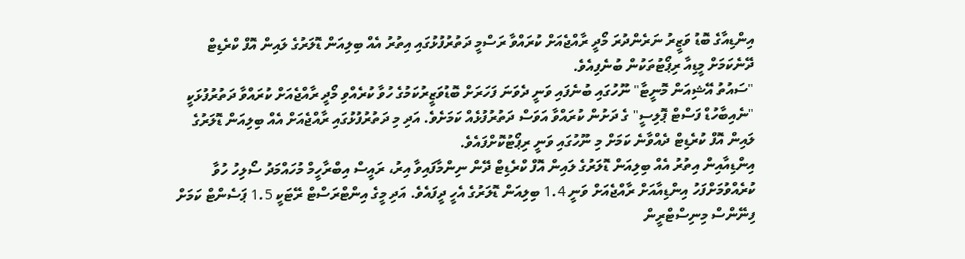އިންޑިއާގެ ބޮޑު ވަޒީރު ނަރެންދުރަ މޯދީ ރާއްޖެއަށް ކުރައްވާ ރަސްމީ ދަތުރުފުޅުގައި އިތުރު އެއް ބިލިއަން ޑޮލަރުގެ ލައިން އޮފް ކްރެޑިޓް ދޭނެކަމަށް މީޑިއާ ރިޕޯޓުތަކުން ބުނެފިއެވެ.
"ސައުތު އޭޝިއަން މޮނީޓާ" ނޫހުގައި ބުނެފައި ވަނީ ދެވަނަ ފަހަރަށް ބޮޑުވަޒީރުކަމުގެ ހުވާ ކުރެއްވި މޯދީ ރާއްޖެއަށް ކުރައްވާ ދަތުރުފުޅަކީ "ނެއިބާހުޑް ފަސްޓް ޕޮލިސީ" ގެ ދަށުން ކުރައްވާ އަވަސް ދަތުރުފުޅެއް ކަމަށެވެ. އަދި މި ދަތުރުފުޅުގައި ރާއްޖެއަށް އެއް ބިލިއަން ޑޮލަރުގެ ލައިން އޮފް ކުރެޑިޓް ދެއްވާނެ ކަމަށް މި ނޫހުގައި ވަނީ ރިޕޯޓުކޮށްފައެވެ.
އިންޑިއާއިން އިތުރު އެއް ބިލިއަން ޑޮލަރުގެ ލައިން އޮފް ކްރެޑިޓް ދޭން ނިންމާފައިވާ އިރު، ރައީސް އިބްރާހީމް މުހައްމަދު ސޯލިހު ހުވާ ކުރެއްވުމަށްފަހު އިންޑިއާއަށް ރާއްޖެއަށް ވަނީ 1.4 ބިލިއަން ޑޮލަރުގެ އެހީ ދީފައެވެ. އަދި މީގެ އިންޓްރަސްޓް ރޭޓަކީ 1.5 ޕަސެންޓް ކަމަށް ފިނޭންސް މިނިސްޓްރީން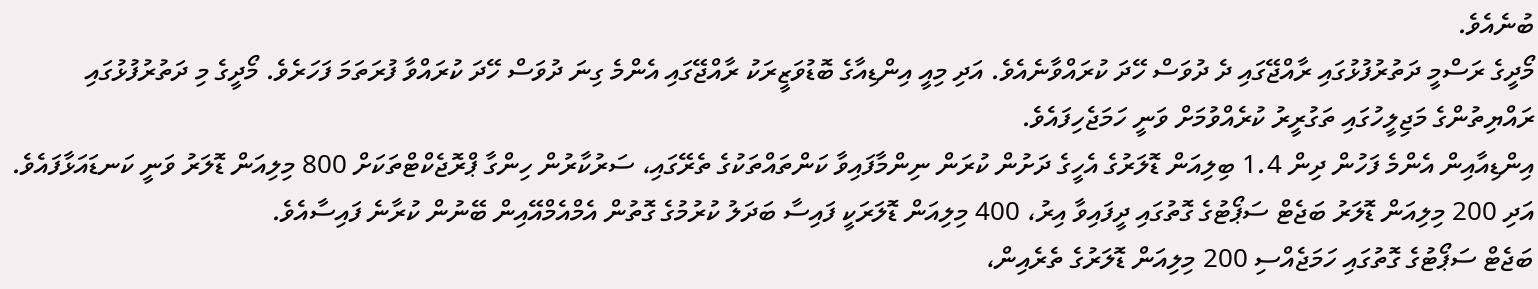ބުނެއެވެ.
މޯދީގެ ރަސްމީ ދަތުރުފުޅުގައި ރާއްޖޭގައި ދެ ދުވަސް ހޭދަ ކުރައްވާނެއެވެ. އަދި މިއީ އިންޑިއާގެ ބޮޑުވަޒީރަކު ރާއްޖޭގައި އެންމެ ގިނަ ދުވަސް ހޭދަ ކުރައްވާ ފުރަތަމަ ފަހަރެވެ. މޯދީގެ މި ދަތުރުފުޅުގައި ރައްޔިތުންގެ މަޖިލީހުގައި ތަގުރީރު ކުރެއްވުމަށް ވަނީ ހަމަޖެހިފައެވެ.
އިންޑިއާއިން އެންމެ ފަހުން ދިން 1.4 ބިލިއަން ޑޮލަރުގެ އެހީގެ ދަށުން ކުރަން ނިންމާފައިވާ ކަންތައްތަކުގެ ތެރޭގައި، ސަރުކާރުން ހިންގާ ޕްރޮޖެކްޓްތަކަށް 800 މިލިއަން ޑޮލަރު ވަނީ ކަނޑައަޅާފައެވެ. އަދި 200 މިލިއަން ޑޮލަރު ބަޖެޓް ސަޕޯޓުގެ ގޮތުގައި ދީފައިވާ އިރު، 400 މިލިއަން ޑޮލަރަކީ ފައިސާ ބަދަލު ކުރުމުގެ ގޮތުން އެމްއެމްއޭއިން ބޭނުން ކުރާނެ ފައިސާއެވެ.
ބަޖެޓް ސަޕޯޓުގެ ގޮތުގައި ހަމަޖެއްސި 200 މިލިއަން ޑޮލަރުގެ ތެރެއިން،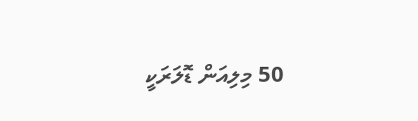50 މިލިއަން ޑޮލަރަކީ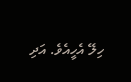ހިލޭ އެހީއެވެ. އަދި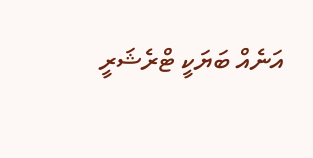އަނެއް ބަޔަކީ ޓްރެޝަރީ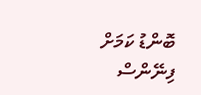ބޮންޑު ކަމަށް ފިނޭންސް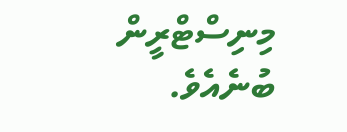މިނިސްޓްރީން ބުނެއެވެ.